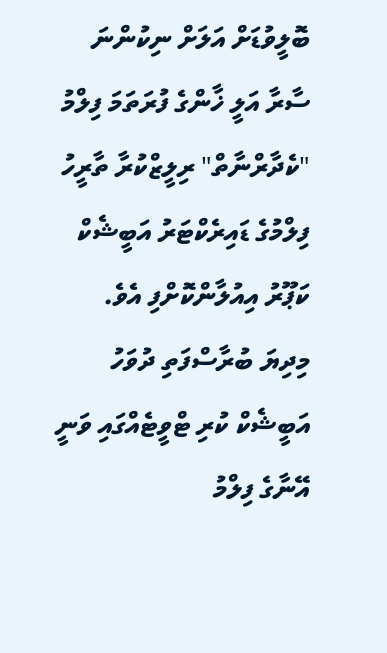ބޮލީވުޑަށް އަލަށް ނިކުންނަ ސާރާ އަލީ ޚާންގެ ފުރަތަމަ ފިލްމު "ކެދާރްނާތް" ރިލީޒްކުރާ ތާރީހު ފިލްމުގެ ޑައިރެކްޓަރު އަބީޝެކް ކަޕޫރު އިއުލާންކޮށްފި އެވެ.
މިދިޔަ ބުރާސްފަތި ދުވަހު އަބީޝެކް ކުރި ޓްވީޓެއްގައި ވަނީ އޭނާގެ ފިލްމު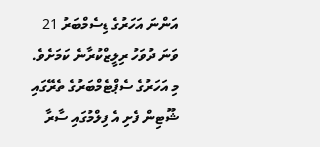އަންނަ އަހަރުގެ ޑިސެމްބަރު 21 ވަނަ ދުވަހު ރިލީޒްކުރާނެ ކަމަށެވެ.
މި އަހަރުގެ ސެޕްޓެމްބަރުގެ ތެރޭގައި ޝޫޓިން ފެށި އެ ފިލްމުގައި ސާރާ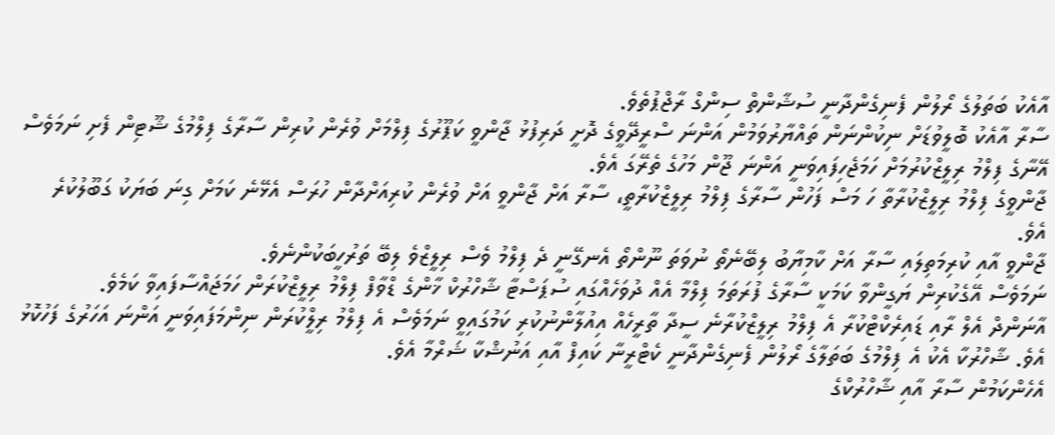އާއެކު ބަތަލުގެ ރޯލުން ފެނިގެންދާނީ ސުޝާންތް ސިންގް ރާޖްޕުތެވެ.
ސާރާ އާއެކު ބޮލީވުޑަށް ނިކުންނަން ތައްޔާރުވަމުން އަންނަ ސްރީދޭވީގެ ދޮށީ ދަރިފުޅު ޖާންވީ ކަޕޫރުގެ ފިލްމަށް ވުރެން ކުރިން ސާރާގެ ފިލްމުގެ ޝޫޓިން ފެށި ނަމަވެސް އޭނާގެ ފިލްމު ރިލީޒްކުރުމަށް ހަމަޖެހިފައިވަނީ އަންނަ ޖޫން މަހުގެ ތެރޭގަ އެވެ.
ޖާންވީގެ ފިލްމު ރިލީޒްކުރާތާ ހަ މަސް ފަހުން ސާރާގެ ފިލްމު ރިލީޒްކުރާތީ، ސާރާ އަށް ޖާންވީ އަށް ވުރެން ކުރިއަށްދާން ހުރަސް އެޅޭނެ ކަމަށް ގިނަ ބަޔަކު ގަބޫލުކުރެ އެވެ.
ޖާންވީ އާއި ކުރިމަތިލައި ސާރާ އަށް ކާމިޔާބު ލިބޭނެތޯ ނުވަތަ ނޫންތޯ އެނގޭނީ ދެ ފިލްމު ވެސް ރިލީޒްވެ ލިބޭ ތަރުހީބަކުންނެވެ.
ނަމަވެސް އޭގެކުރިން ޔަގީންވާ ކަމަކީ ސާރާގެ ފުރަތަމަ ފިލްމާ އެއް ދުވަހެއްގައި ސުޕަސްޓާ ޝާހްރުކް ޚާންގެ ޑްވާފް ފިލްމު ރިލީޒްކުރަން ހަމަޖައްސާފައިވާ ކަމެވެ.
އާނަންދް އެލް ރާއި ޑައިރެކްޓްކުރާ އެ ފިލްމު ރިލީޒްކުރާނެ ސީދާ ތާރީހެއް އިއުލާންނުކުރި ކަމުގައިވީ ނަމަވެސް އެ ފިލްމު ރިލީްކުރަން ނިންމަފައިވަނީ އަންނަ އަހަރުގެ ފަހުކޮޅު އެވެ. ޝާހްރުކާ އެކު އެ ފިލްމުގެ ބަތަލާގެ ރޯލުން ފެނިގެންދާނީ ކެޓްރީނާ ކައިފް އާއި އަނުޝްކާ ޝަރްމާ އެވެ.
އެހެންކަމުން ސާރާ އާއި ޝާހްރުކްގެ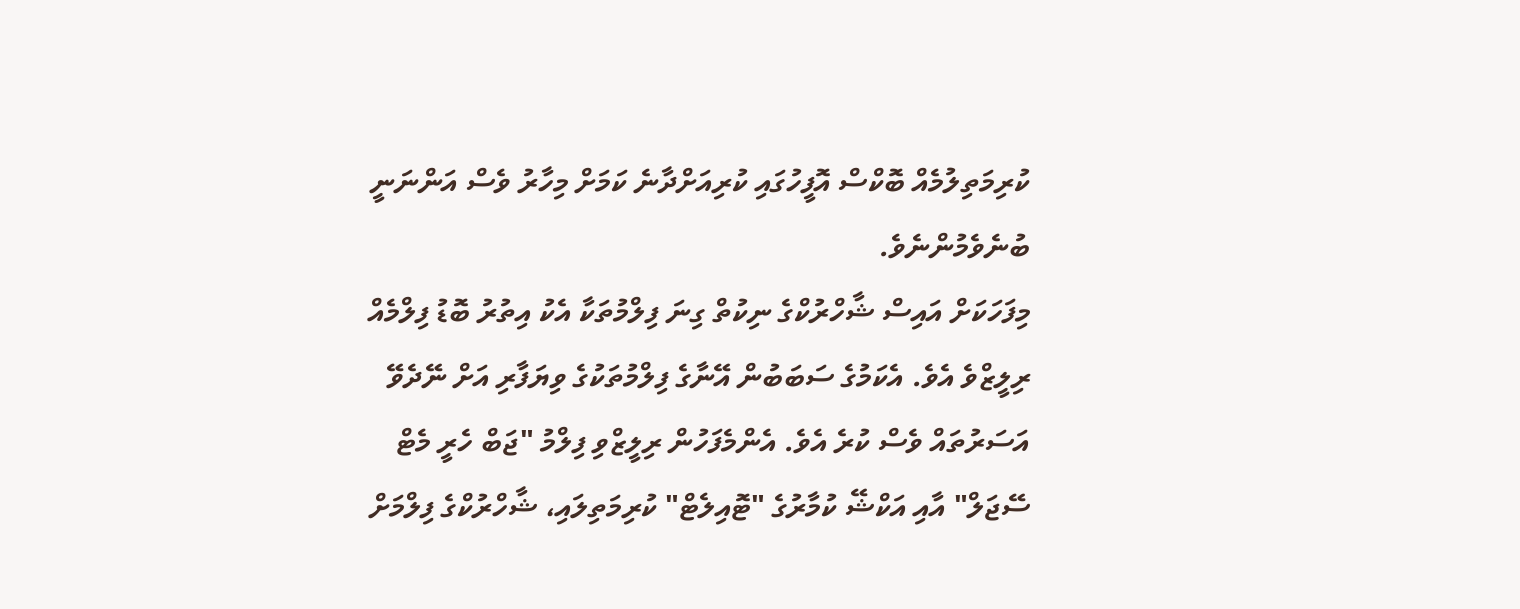ކުރިމަތިލުމެއް ބޮކްސް އޮފީހުގައި ކުރިއަށްދާނެ ކަމަށް މިހާރު ވެސް އަންނަނީ ބުނެވެމުންނެވެ.
މިފަހަކަށް އައިސް ޝާހްރުކްގެ ނިކުތް ގިނަ ފިލްމުތަކާ އެކު އިތުރު ބޮޑު ފިލްމެއް ރިލީޒްވެ އެވެ. އެކަމުގެ ސަބަބުން އޭނާގެ ފިލްމުތަކުގެ ވިޔަފާރި އަށް ނޭދެވޭ އަސަރުތައް ވެސް ކުރެ އެވެ. އެންމެފަހުން ރިލީޒްވި ފިލްމު "ޖަބް ހެރީ މެޓް ސޭޖަލް" އާއި އަކްޝޭ ކުމާރުގެ "ޓޮއިލެޓް" ކުރިމަތިލައި، ޝާހްރުކްގެ ފިލްމަށް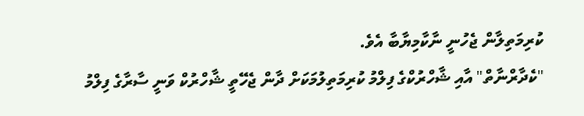ކުރިމަތިލާން ޖެހުނީ ނާކާމިޔާބާ އެވެ.
"ކެދާރްނާތް" އާއި ޝާހްރުކްގެ ފިލްމު ކުރިމަތިލުމަކަށް ދާން ޖެހޭތީ ޝާހްރުކް ވަނީ ސާރާގެ ފިލްމު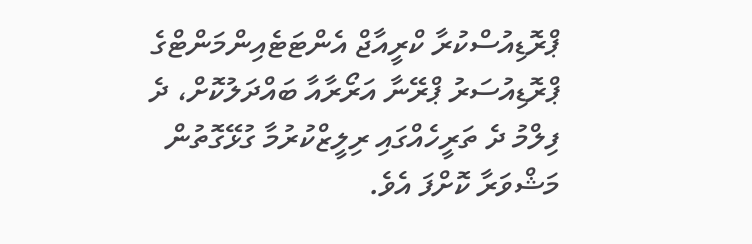ޕްރޮޑިއުސްކުރާ ކްރީއާޖް އެންޓަޓެއިންމަންޓްގެ ޕްރޮޑިއުސަރު ޕްރޭނާ އަރޯރާއާ ބައްދަލުކޮށް، ދެ ފިލްމު ދެ ތަރީހެއްގައި ރިލީޒްކުރުމާ ގުޅޭގޮތުން މަޝްވަރާ ކޮށްފަ އެވެ.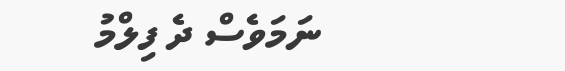ނަމަވެސް ދެ ފިލްމު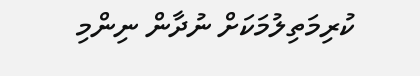ކުރިމަތިލުމަކަށް ނުދާން ނިންމި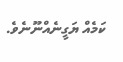ކަމެއް ޔަގީނެއްނޫނެވެ.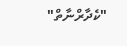"ކެދާރްނާތް"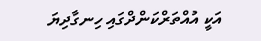އަކީ އުއްތަރްކަންދްގައި ހިނގާދިޔަ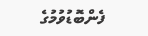ފެންބޮޑުވުމުގެ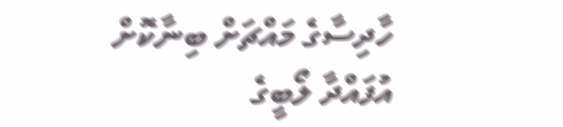ހާދިސާގެ މައްޗަށް ބިނާކޮށް އުފައްދާ ލޯބީގެ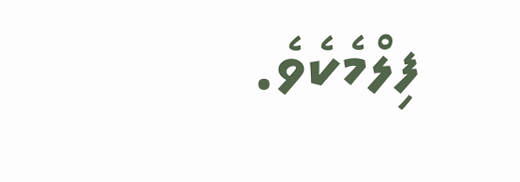ފިލްމެކެވެ.